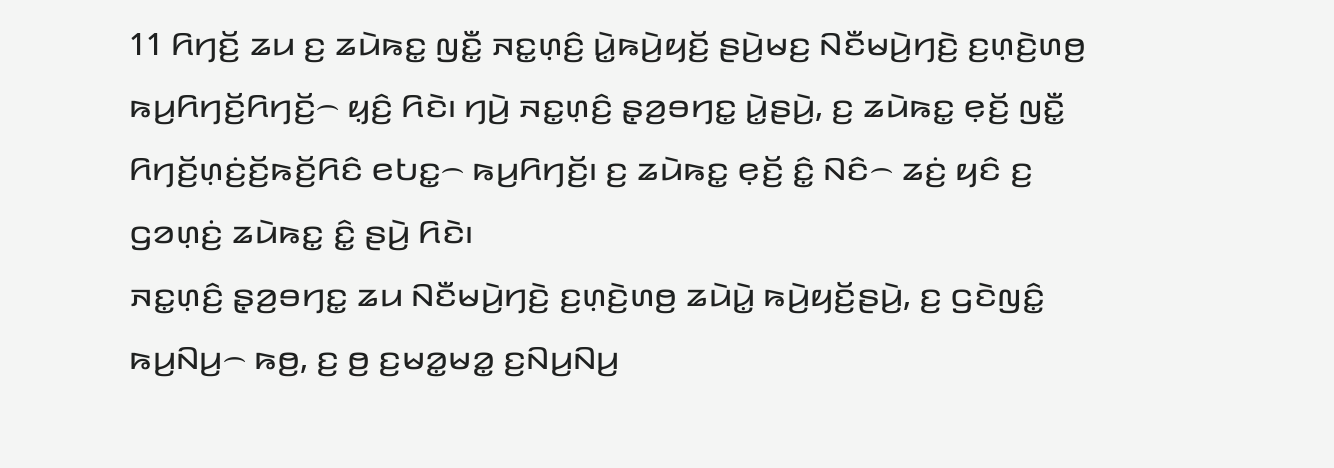11 ꤖꤚꤢꤩ꤬ ꤘꤣ ꤢ꤬ ꤘꤣꤧꤒꤢ꤭ ꤜꤢꤪ꤭ ꤏꤢ꤭ꤛ꤫ꤢꤨ꤬ ꤣꤧ꤭ꤒꤣꤧ꤬ꤟꤢꤩ꤬ ꤔꤣꤧ꤬ꤗꤢ꤬ ꤡꤢꤪꤗꤣꤧ꤬ꤚꤢꤧ꤬ ꤢ꤬ꤛ꤫ꤢꤧ꤬ꤛꤥ꤬ ꤒꤣ꤬ꤖꤚꤢꤩ꤬ꤖꤚꤢꤩ꤬꤮ ꤟ꤫ꤢꤨ꤬ ꤖꤢꤧ꤯ ꤚꤣꤧ꤬ ꤏꤢ꤭ꤛ꤫ꤢꤨ꤬ ꤔ꤫ꤤ꤬ꤋꤚꤢ꤭ ꤣꤧ꤭ꤔꤣꤧ꤬, ꤢ꤬ ꤘꤣꤧꤒꤢ꤭ ꤕ꤫ꤢꤩ꤬ ꤜꤢꤪ꤭ ꤖꤚꤢꤩ꤬ꤛ꤫ꤢꤦ꤬ꤢꤩ꤬ꤒꤢꤩ꤬ꤖꤢꤨ ꤕꤝꤢ꤭꤮ ꤒꤣ꤬ꤖꤚꤢꤩ꤬꤯ ꤢ꤬ ꤘꤣꤧꤒꤢ꤭ ꤕ꤫ꤢꤩ꤬ ꤢꤨ꤭ ꤡꤢꤨ꤮ ꤘꤢꤦ꤬ ꤟꤢꤨ ꤢ꤬ ꤞꤤꤛ꤫ꤢꤦ꤬ ꤘꤣꤧꤒꤢ꤭ ꤢꤨ꤭ ꤔꤣꤧ꤬ ꤖꤢꤧ꤯
ꤏꤢ꤭ꤛ꤫ꤢꤨ꤬ ꤔ꤫ꤤ꤬ꤋꤚꤢ꤭ ꤘꤣ ꤡꤢꤪꤗꤣꤧ꤬ꤚꤢꤧ꤬ ꤢ꤬ꤛ꤫ꤢꤧ꤬ꤛꤥ꤬ ꤘꤣꤧꤣꤧ꤭ ꤒꤣꤧ꤬ꤟꤢꤩ꤬ꤔꤣꤧ꤬, ꤢ꤬ ꤞꤢꤧꤜꤢꤨ꤭ ꤒꤣ꤬ꤡꤣ꤬꤮ ꤒꤥ꤬, ꤢ꤬ ꤥ꤬ ꤢ꤬ꤗꤤ꤭ꤗꤤ꤭ ꤢ꤬ꤡꤣ꤬ꤡꤣ꤬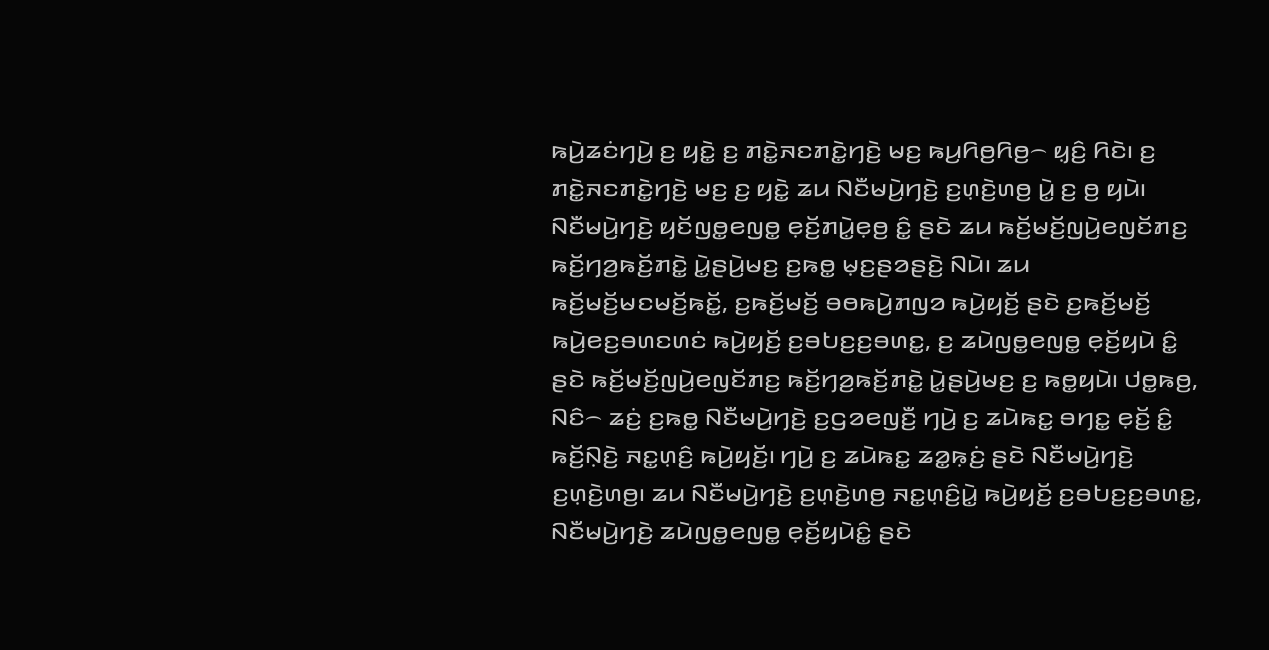ꤒꤣꤧ꤬ꤘꤢꤦꤚꤣꤧ꤬ ꤢ꤬ ꤟꤢꤧ꤭ ꤢ꤬ ꤊꤢꤧ꤭ꤏꤢꤊꤢꤧ꤭ꤚꤢꤧ꤬ ꤗꤢ꤬ ꤒꤣ꤬ꤖꤥ꤬ꤖꤥ꤬꤮ ꤟ꤫ꤢꤨ꤬ ꤖꤢꤧ꤯ ꤢ꤬ ꤊꤢꤧ꤭ꤏꤢꤊꤢꤧ꤭ꤚꤢꤧ꤬ ꤗꤢ꤬ ꤢ꤬ ꤟꤢꤧ꤭ ꤘꤣ ꤡꤢꤪꤗꤣꤧ꤬ꤚꤢꤧ꤬ ꤢ꤬ꤛ꤫ꤢꤧ꤬ꤛꤥ꤬ ꤣꤧ꤭ ꤢ꤬ ꤥ꤬ ꤟꤣꤧ꤯
ꤡꤢꤪꤗꤣꤧ꤬ꤚꤢꤧ꤬ ꤟꤢꤩꤜꤥ꤭ꤕꤜꤥ꤭ ꤕ꤫ꤢꤩ꤬ꤊꤣꤧ꤭ꤕ꤫ꤥ꤬ ꤢꤨ꤭ ꤔꤢꤧ ꤘꤣ ꤒꤢꤩ꤬ꤗꤢꤩ꤬ꤜꤣꤧ꤬ꤕꤜꤢꤩꤊꤢ꤬ ꤒꤢꤩ꤬ꤚꤤ꤬ꤒꤢꤩ꤬ꤊꤢꤧ꤭ ꤣꤧ꤭ꤔꤣꤧ꤬ꤗꤢ꤬ ꤢ꤬ꤒꤥ꤭ ꤗ꤫ꤢ꤬ꤔꤤꤔꤢꤧ꤬ ꤡꤣꤧ꤯ ꤘꤣ ꤒꤢꤩ꤬ꤗꤢꤩ꤬ꤗꤢꤗꤢꤩ꤬ꤒꤢꤩ꤭, ꤢ꤬ꤒꤢꤩ꤬ꤗꤢꤩ꤬ ꤋꤥꤒꤣꤧ꤬ꤊꤜꤤ ꤒꤣꤧ꤬ꤟꤢꤩ꤬ ꤔꤢꤧ ꤢ꤬ꤒꤢꤩ꤬ꤗꤢꤩ꤬ ꤒꤣꤧ꤬ꤕꤢ꤬ꤋꤛꤢꤛꤢꤦ ꤒꤣꤧ꤬ꤟꤢꤩ꤬ ꤢ꤬ꤋꤝꤢ꤬ꤢ꤬ꤋꤛꤢ꤭, ꤢ꤬ ꤘꤣꤧꤜꤥ꤭ꤕꤜꤥ꤭ ꤕ꤫ꤢꤩ꤬ꤟꤣꤧ ꤢꤨ꤭ ꤔꤢꤧ ꤒꤢꤩ꤬ꤗꤢꤩ꤬ꤜꤣꤧ꤬ꤕꤜꤢꤩꤊꤢ꤬ ꤒꤢꤩ꤬ꤚꤤ꤬ꤒꤢꤩ꤬ꤊꤢꤧ꤭ ꤣꤧ꤭ꤔꤣꤧ꤬ꤗꤢ꤬ ꤢ꤬ ꤒꤥ꤭ꤟꤣꤧ꤯ ꤓꤥ꤭ꤒꤥ꤬, ꤡꤢꤨ꤮ ꤘꤢꤦ꤬ ꤢ꤬ꤒꤥ꤭ ꤡꤢꤪꤗꤣꤧ꤬ꤚꤢꤧ꤬ ꤢ꤬ꤞꤤꤕꤜꤢꤪ꤬ ꤚꤣꤧ꤬ ꤢ꤬ ꤘꤣꤧꤒꤢ꤭ ꤋꤚꤢ꤭ ꤕ꤫ꤢꤩ꤬ ꤢꤨ꤭ ꤒꤢꤩ꤬ꤡ꤫ꤢꤧ꤬ ꤏꤢ꤭ꤛ꤫ꤢꤨ꤬ ꤒꤣꤧ꤬ꤟꤢꤩ꤬꤯ ꤚꤣꤧ꤬ ꤢ꤬ ꤘꤣꤧꤒꤢ꤭ ꤘꤤ꤭ꤒ꤫ꤢꤦ꤬ ꤔꤢꤧ ꤡꤢꤪꤗꤣꤧ꤬ꤚꤢꤧ꤬ ꤢ꤬ꤛ꤫ꤢꤧ꤬ꤛꤥ꤬꤯ ꤘꤣ ꤡꤢꤪꤗꤣꤧ꤬ꤚꤢꤧ꤬ ꤢ꤬ꤛ꤫ꤢꤧ꤬ꤛꤥ꤬ ꤏꤢ꤭ꤛ꤫ꤢꤨ꤬ꤣꤧ꤭ ꤒꤣꤧ꤬ꤟꤢꤩ꤬ ꤢ꤬ꤋꤝꤢ꤬ꤢ꤬ꤋꤛꤢ꤭, ꤡꤢꤪꤗꤣꤧ꤬ꤚꤢꤧ꤬ ꤘꤣꤧꤜꤥ꤭ꤕꤜꤥ꤭ ꤕ꤫ꤢꤩ꤬ꤟꤣꤧꤢꤨ꤭ ꤔꤢꤧ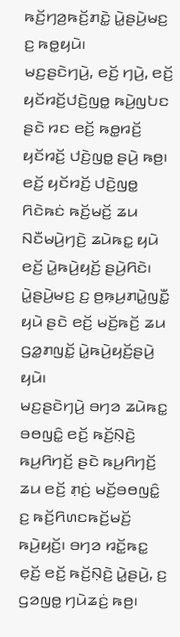ꤒꤢꤩ꤬ꤚꤤ꤬ꤒꤢꤩ꤬ꤊꤢꤧ꤭ ꤣꤧ꤭ꤔꤣꤧ꤬ꤗꤢ꤬ ꤢ꤬ ꤒꤥ꤭ꤟꤣꤧ꤯
ꤗꤢ꤬ꤔꤢꤧꤚꤣꤧ꤬, ꤕꤢꤩ꤬ ꤚꤣꤧ꤬, ꤕꤢꤩ꤬ ꤟꤢꤩꤙꤢꤩ꤬ꤓꤢꤧ꤬ꤜꤥ꤭ ꤒꤣꤧ꤬ꤜꤝꤢ ꤔꤢꤧ ꤙꤢ ꤕꤢꤩ꤬ ꤒꤥ꤭ꤙꤢꤩ꤬ ꤟꤢꤩꤙꤢꤩ꤬ ꤓꤢꤧ꤬ꤜꤥ꤭ ꤔꤣꤧ꤬ ꤒꤥ꤬꤯ ꤕꤢꤩ꤬ ꤟꤢꤩꤙꤢꤩ꤬ ꤓꤢꤧ꤬ꤜꤥ꤭ ꤖꤢꤧꤒꤢꤦ ꤒꤢꤩ꤬ꤗꤢꤩ꤬ ꤘꤣ ꤡꤢꤪꤗꤣꤧ꤬ꤚꤢꤧ꤬ ꤘꤣꤧꤒꤢ꤭ ꤟꤣꤧ ꤕꤢꤩ꤬ ꤣꤧ꤭ꤒꤣꤧ꤬ꤟꤢꤩ꤬ ꤔꤣꤧ꤬ꤖꤢꤧ꤯ ꤣꤧ꤭ꤔꤣꤧ꤬ꤗꤢ꤬ ꤢ꤬ ꤥ꤬ꤒ꤫ꤣ꤬ꤊꤣꤧ꤭ꤜꤢꤪ꤭ ꤟꤣꤧ ꤔꤢꤧ ꤕꤢꤩ꤬ ꤗꤢꤩ꤬ꤒꤢꤩ꤬ ꤘꤣ ꤞꤤ꤭ꤊꤜꤢꤩ꤭ ꤣꤧ꤭ꤒꤣꤧ꤬ꤟꤢꤩ꤬ꤔꤣꤧ꤬ ꤟꤣꤧ꤯
ꤗꤢ꤬ꤔꤢꤧꤚꤣꤧ꤬ ꤋꤚꤤ ꤘꤣꤧꤒꤢ꤭ ꤋꤥꤜꤢꤨ꤭ ꤕꤢꤩ꤬ ꤒꤢꤩ꤬ꤡ꤫ꤢꤧ꤬ ꤒꤣ꤬ꤖꤚꤢꤩ꤬ ꤔꤢꤧ ꤒꤣ꤬ꤖꤚꤢꤩ꤬ ꤘꤣ ꤕꤢꤩ꤬ ꤊ꤫ꤢꤦ꤬ ꤗꤢꤩ꤬ꤋꤥꤜꤢꤨ꤭ ꤢ꤬ ꤒꤢꤩ꤬ꤖꤛꤢꤒꤢꤩ꤬ꤗꤢꤩ꤬ ꤒꤣꤧ꤬ꤟꤢꤩ꤬꤯ ꤋꤚꤤ ꤙꤢꤩ꤭ꤒꤢ꤭ ꤕ꤫ꤢꤩ꤬ ꤕꤢꤩ꤬ ꤒꤢꤩ꤬ꤡ꤫ꤢꤧ꤬ ꤣꤧ꤭ꤔꤣꤧ꤬, ꤢ꤬ ꤞꤤꤜꤥ꤭ ꤚꤣꤧꤘꤢꤦ꤬ ꤒꤥ꤬꤯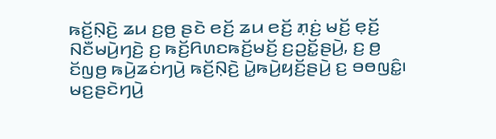ꤒꤢꤩ꤬ꤡ꤫ꤢꤧ꤬ ꤘꤣ ꤢ꤬ꤥ꤬ ꤔꤢꤧ ꤕꤢꤩ꤬ ꤘꤣ ꤕꤢꤩ꤬ ꤊ꤫ꤢꤦ꤬ ꤗꤢꤩ꤬ ꤕ꤫ꤢꤩ꤬ ꤡꤢꤪꤗꤣꤧ꤬ꤚꤢꤧ꤬ ꤢ꤬ ꤒꤢꤩ꤬ꤖꤛꤢꤒꤢꤩ꤬ꤗꤢꤩ꤬ ꤢ꤬ꤑꤢꤩ꤭ꤔꤣꤧ꤬, ꤢ꤬ ꤥ꤬ ꤢꤩꤜꤥ꤬ ꤒꤣꤧ꤬ꤘꤢꤦꤚꤣꤧ꤬ ꤒꤢꤩ꤬ꤡ꤫ꤢꤧ꤬ ꤣꤧ꤭ꤒꤣꤧ꤬ꤟꤢꤩ꤬ꤔꤣꤧ꤬ ꤢ꤬ ꤋꤥꤜꤢꤨ꤭꤯ ꤗꤢ꤬ꤔꤢꤧꤚꤣꤧ꤬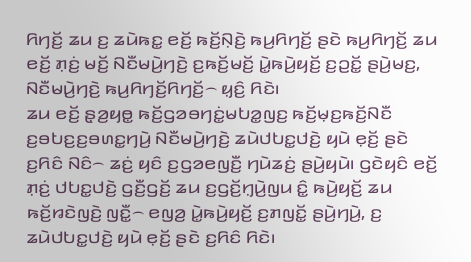ꤖꤚꤢꤩ꤬ ꤘꤣ ꤢ꤬ ꤘꤣꤧꤒꤢ꤭ ꤕꤢꤩ꤬ ꤒꤢꤩ꤬ꤡ꤫ꤢꤧ꤬ ꤒꤣ꤬ꤖꤚꤢꤩ꤬ ꤔꤢꤧ ꤒꤣ꤬ꤖꤚꤢꤩ꤬ ꤘꤣ ꤕꤢꤩ꤬ ꤊ꤫ꤢꤦ꤬ ꤗꤢꤩ꤬ ꤡꤢꤪꤗꤣꤧ꤬ꤚꤢꤧ꤬ ꤢ꤬ꤒꤢꤩ꤬ꤗꤢꤩ꤬ ꤣꤧ꤭ꤒꤣꤧ꤬ꤟꤢꤩ꤬ ꤢ꤬ꤑꤢꤩ꤭ ꤔꤣꤧ꤬ꤗꤢ꤬, ꤡꤢꤪꤗꤣꤧ꤬ꤚꤢꤧ꤬ ꤒꤣ꤬ꤖꤚꤢꤩ꤬ꤖꤚꤢꤩ꤬꤮ ꤟ꤫ꤢꤨ꤬ ꤖꤢꤧ꤯
ꤘꤣ ꤕꤢꤩ꤬ ꤔ꤫ꤤ꤬ꤟꤥ꤭ ꤒꤢꤩ꤬ꤞꤤꤋꤚꤢꤦ꤭ꤗꤝꤤ꤭ꤜꤢ꤬ ꤒꤢꤩ꤬ꤗ꤫ꤢ꤬ꤒꤢꤩ꤬ꤡꤢꤪ ꤢ꤬ꤋꤝꤢ꤬ꤢ꤬ꤋꤛꤢ꤭ꤚꤣꤧ꤬ ꤡꤢꤪꤗꤣꤧ꤬ꤚꤢꤧ꤬ ꤘꤣꤧꤓꤝꤢ꤭ꤓꤢꤧ꤬ ꤟꤣꤧ ꤕ꤫ꤢꤩ꤬ ꤔꤢꤧ ꤢ꤬ꤖꤢꤨ ꤡꤢꤨ꤮ ꤘꤢꤦ꤬ ꤟꤢꤨ ꤢ꤬ꤞꤤꤕꤜꤢꤪ꤬ ꤚꤣꤧꤘꤢꤦ꤬ ꤔꤣꤧ꤬ꤟꤣꤧ꤯ ꤞꤢꤧꤟꤢꤨ ꤕꤢꤩ꤬ ꤊ꤫ꤢꤦ꤬ ꤓꤝꤢ꤭ꤓꤢꤧ꤬ ꤞꤢꤪ꤬ꤞꤢꤩ꤬ ꤘꤣ ꤢ꤬ꤞꤢꤩ꤬ꤚ꤫ꤣꤧ꤬ꤜꤣ ꤢꤨ꤭ ꤒꤣꤧ꤬ꤟꤢꤩ꤬ ꤘꤣ ꤒꤢꤩ꤬ꤙꤢꤧꤜꤢꤧ꤬ ꤜꤢꤪ꤭꤮ ꤕꤜꤤ꤬ ꤣꤧ꤭ꤒꤣꤧ꤬ꤟꤢꤩ꤬ ꤢ꤬ꤊꤜꤢꤩ꤭ ꤔꤣꤧ꤬ꤚꤣꤧ꤬, ꤢ꤬ ꤘꤣꤧꤓꤝꤢ꤭ꤓꤢꤧ꤬ ꤟꤣꤧ ꤕ꤫ꤢꤩ꤬ ꤔꤢꤧ ꤢ꤬ꤖꤢꤨ ꤖꤢꤧ꤯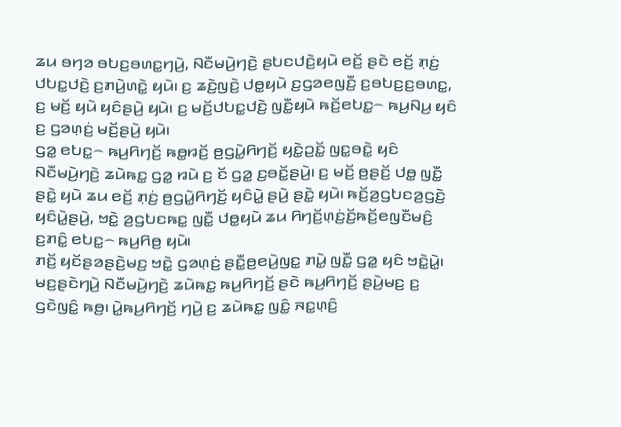ꤘꤣ ꤋꤚꤤ ꤋꤝꤢ꤬ꤋꤛꤢ꤭ꤚꤣꤧ꤬, ꤡꤢꤪꤗꤣꤧ꤬ꤚꤢꤧ꤬ ꤔꤝꤢꤓꤢꤧ꤬ꤟꤣꤧ ꤕꤢꤩ꤬ ꤔꤢꤧ ꤕꤢꤩ꤬ ꤊ꤫ꤢꤦ꤬ ꤓꤝꤢ꤭ꤓꤢꤧ꤬ ꤢ꤬ꤊꤣꤧ꤬ꤛꤢꤧ꤭ ꤟꤣꤧ꤯ ꤢ꤬ ꤘꤢꤧ꤬ꤜꤢꤧ꤬ ꤓꤥ꤭ꤟꤣꤧ ꤢ꤬ꤞꤤꤕꤜꤢꤪ꤬ ꤢ꤬ꤋꤝꤢ꤬ꤢ꤬ꤋꤛꤢ꤭, ꤢ꤬ ꤗꤢꤩ꤬ ꤟꤣꤧ ꤟꤢꤨꤔꤣꤧ꤬ ꤟꤣꤧ꤯ ꤢ꤬ ꤗꤢꤩ꤬ꤓꤝꤢ꤭ꤓꤢꤧ꤬ ꤜꤢꤪ꤭ꤟꤣꤧ ꤒꤢꤩ꤬ꤕꤝꤢ꤭꤮ ꤒꤣ꤬ꤡꤣ꤬ ꤟꤢꤨ ꤢ꤬ ꤞꤤꤛ꤫ꤢꤦ꤬ ꤗꤢꤩ꤬ꤔꤣꤧ꤬ ꤟꤣꤧ꤯
ꤞꤤ꤭ ꤕꤝꤢ꤭꤮ ꤒꤣ꤬ꤖꤚꤢꤩ꤬ ꤒꤥ꤭ꤙꤢꤩ꤬ ꤥ꤬ꤞꤣꤧ꤭ꤖꤚꤢꤩ꤬ ꤟꤢꤧ꤭ꤑꤢꤩ꤭ ꤜꤢ꤭ꤋꤢꤧ꤭ ꤟꤢꤨ ꤡꤢꤪꤗꤣꤧ꤬ꤚꤢꤧ꤬ ꤘꤣꤧꤒꤢ꤭ ꤞꤤ꤭ ꤙꤣꤧ ꤢ꤬ ꤢꤩ ꤞꤤ꤭ ꤢ꤬ꤋꤢꤩ꤭ꤔꤣꤧ꤬꤯ ꤢ꤬ ꤗꤢꤩ꤬ ꤥ꤬ꤔꤢꤩ꤬ ꤓꤥ꤭ ꤜꤢꤪ꤭ ꤔꤢꤧ꤭ ꤟꤣꤧ ꤘꤣ ꤕꤢꤩ꤬ ꤊ꤫ꤢꤦ꤬ ꤥ꤬ꤞꤣꤧ꤭ꤖꤚꤢꤩ꤬ ꤟꤢꤨꤣꤧ꤭ ꤔꤣꤧ꤬ ꤔꤢꤧ꤭ ꤟꤣꤧ꤯ ꤒꤢꤩ꤬ꤤ꤬ꤞꤝꤢꤤ꤬ꤞꤢꤧ꤬ ꤟꤢꤨꤣꤧ꤭ꤔꤣꤧ꤬, ꤠꤢꤧ꤭ ꤤ꤬ꤞꤝꤢꤒꤢ꤭ ꤜꤢꤪ꤭ ꤓꤥ꤭ꤟꤣꤧ ꤘꤣ ꤖꤚꤢꤩ꤬ꤛ꤫ꤢꤦ꤬ꤢꤩ꤬ꤒꤢꤩ꤬ꤕꤜꤢꤪꤗꤢꤨ꤬ ꤢ꤬ꤊꤢꤨ꤭ ꤕꤝꤢ꤭꤮ ꤒꤣ꤬ꤖꤥ꤬ ꤟꤣꤧ꤯
ꤊꤢꤩ꤬ ꤟꤢꤩꤔꤤꤔꤢꤧ꤬ꤗꤢ꤬ ꤠꤢꤧ꤭ ꤞꤤꤛ꤫ꤢꤦ꤬ ꤔꤢꤪ꤭ꤥ꤬ꤕꤣꤧ꤬ꤜꤢ꤭ ꤊꤣꤧ꤭ ꤜꤢꤪ꤭ ꤞꤤ꤭ ꤟꤢꤨ ꤠꤢꤧ꤭ꤣꤧ꤭꤯ ꤗꤢ꤬ꤔꤢꤧꤚꤣꤧ꤬ ꤡꤢꤪꤗꤣꤧ꤬ꤚꤢꤧ꤬ ꤘꤣꤧꤒꤢ꤭ ꤒꤣ꤬ꤖꤚꤢꤩ꤬ ꤔꤢꤧ ꤒꤣ꤬ꤖꤚꤢꤩ꤬ ꤔꤣꤧ꤬ꤗꤢ꤬ ꤢ꤬ ꤞꤢꤧꤜꤢꤨ꤭ ꤒꤥ꤬꤯ ꤣꤧ꤭ꤒꤣ꤬ꤖꤚꤢꤩ꤬ ꤚꤣꤧ꤬ ꤢ꤬ ꤘꤣꤧꤒꤢ꤭ ꤜꤢꤨ꤭ ꤏꤢ꤭ꤛ꤫ꤢꤨ꤬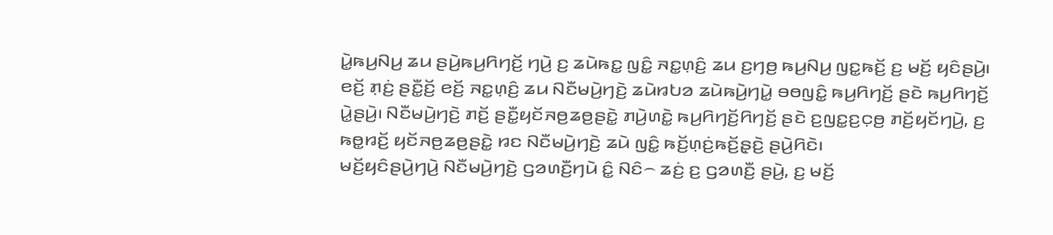ꤣꤧ꤭ꤒꤣ꤬ꤡꤣ꤬ ꤘꤣ ꤔꤣꤧ꤬ꤒꤣ꤬ꤖꤚꤢꤩ꤬ ꤚꤣꤧ꤬ ꤢ꤬ ꤘꤣꤧꤒꤢ꤭ ꤜꤢꤨ꤭ ꤏꤢ꤭ꤛ꤫ꤢꤨ꤬ ꤘꤣ ꤢ꤬ꤚꤥ꤬ ꤒꤣ꤬ꤡꤣ꤬ ꤜꤢ꤭ꤒꤢꤩ꤬ ꤢ꤬ ꤗꤢꤩ꤬ ꤟꤢꤨꤔꤣꤧ꤬꤯
ꤕꤢꤩ꤬ ꤊ꤫ꤢꤦ꤬ ꤔꤢꤪ꤭ꤢꤩ꤬ ꤕꤢꤩ꤬ ꤏꤢ꤭ꤛ꤫ꤢꤨ꤬ ꤘꤣ ꤡꤢꤪꤗꤣꤧ꤬ꤚꤢꤧ꤬ ꤘꤣꤧꤙꤝꤤ ꤘꤣꤧꤒꤣꤧ꤬ꤚꤣꤧ꤭ ꤋꤥꤜꤢꤨ꤭ ꤒꤣ꤬ꤖꤚꤢꤩ꤬ ꤔꤢꤧ ꤒꤣ꤬ꤖꤚꤢꤩ꤬ ꤣꤧ꤭ꤔꤣꤧ꤬꤯ ꤡꤢꤪꤗꤣꤧ꤬ꤚꤢꤧ꤬ ꤊꤢꤩ꤬ ꤔꤢꤪ꤭ꤟꤢꤩꤏꤥ꤬ꤘꤥ꤬ꤔꤢꤧ꤭ ꤊꤣꤧ꤬ꤛꤢꤧ꤭ ꤒꤣ꤬ꤖꤚꤢꤩ꤬ꤖꤚꤢꤩ꤬ ꤔꤢꤧ ꤢ꤬ꤜꤢ꤭ꤢ꤬ꤍ꤫ꤥ꤬ ꤊꤢꤩ꤬ꤟꤢꤩꤚꤣꤧ꤬, ꤢ꤬ ꤒꤥ꤭ꤙꤢꤩ꤬ ꤟꤢꤩꤏꤥ꤬ꤘꤥ꤬ꤔꤢꤧ꤭ ꤙꤢ ꤡꤢꤪꤗꤣꤧ꤬ꤚꤢꤧ꤬ ꤘꤣꤧ ꤜꤢꤨ꤭ ꤒꤢꤩ꤬ꤛ꤫ꤢꤦ꤬ꤒꤢꤩ꤬ꤔ꤫ꤢꤧ꤬ ꤔꤣꤧ꤬ꤖꤢꤧ꤯
ꤗꤢꤩ꤬ꤟꤢꤨꤔꤣꤧ꤬ꤚꤣꤧ꤬ ꤡꤢꤪꤗꤣꤧ꤬ꤚꤢꤧ꤬ ꤞꤤꤛꤢꤪ꤬ꤚꤣꤧ ꤢꤨ꤭ ꤡꤢꤨ꤮ ꤘꤢꤦ꤬ ꤢ꤬ ꤞꤤꤛꤢꤪ꤬ ꤔꤣꤧ꤬, ꤢ꤬ ꤗꤢꤩ꤬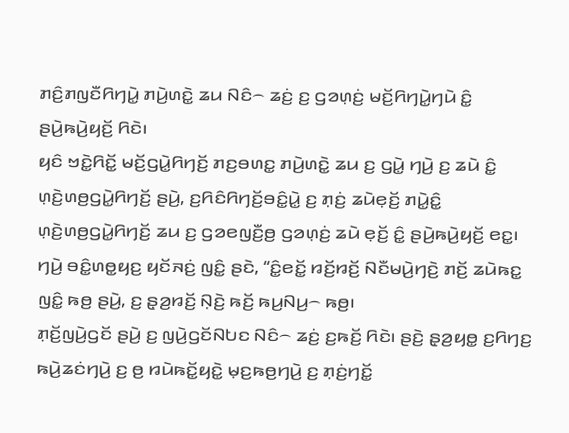ꤊꤢꤨ꤬ꤊꤜꤢꤪꤖꤚꤣꤧ꤭ ꤊꤣꤧ꤬ꤛꤢꤧ꤭ ꤘꤣ ꤡꤢꤨ꤮ ꤘꤢꤦ꤬ ꤢ꤬ ꤞꤤꤛ꤫ꤢꤦ꤬ ꤗꤢꤩ꤬ꤖꤚꤣꤧ꤭ꤚꤣꤧ ꤢꤨ꤭ ꤔꤣꤧ꤬ꤒꤣꤧ꤬ꤟꤢꤩ꤬ ꤖꤢꤧ꤯
ꤟꤢꤨ ꤠꤢꤧ꤭ꤖꤢꤩ꤭ ꤗꤢꤩ꤬ꤞꤣꤧ꤭ꤖꤚꤢꤩ꤬ ꤊꤢ꤬ꤋꤛꤢ꤭ ꤊꤣꤧ꤬ꤛꤢꤧ꤭ ꤘꤣ ꤢ꤬ ꤞꤣꤧ꤭ ꤚꤣꤧ꤬ ꤢ꤬ ꤘꤣꤧ ꤢꤨ꤭ ꤛ꤫ꤢꤧ꤬ꤛꤥ꤬ꤞꤣꤧ꤭ꤖꤚꤢꤩ꤬ ꤔꤣꤧ꤬, ꤢ꤬ꤖꤢꤨꤖꤚꤢꤩ꤬ꤋꤢꤨ꤭ꤣꤧ꤭ ꤢ꤬ ꤊ꤫ꤢꤦ꤬ ꤘꤣꤧꤕ꤫ꤢꤩ꤬ ꤊꤣꤧ꤭ꤢꤨ꤭ ꤛ꤫ꤢꤧ꤬ꤛꤥ꤬ꤞꤣꤧ꤭ꤖꤚꤢꤩ꤬ ꤘꤣ ꤢ꤬ ꤞꤤꤕꤜꤢꤪ꤬ꤥ꤬ ꤞꤤꤛ꤫ꤢꤦ꤬ ꤘꤣꤧ ꤕ꤫ꤢꤩ꤬ ꤢꤨ꤭ ꤔꤣꤧ꤬ꤒꤣꤧ꤬ꤟꤢꤩ꤬ ꤕꤢ꤭꤯
ꤚꤣꤧ꤬ ꤋꤢꤨ꤭ꤛꤥ꤭ꤟꤢ꤬ ꤟꤢꤩꤏꤢꤦ꤬ ꤜꤢꤨ꤭ ꤔꤢꤧ, “ꤢꤨ꤭ꤕꤢꤩ꤭ ꤙꤢꤩ꤬ꤙꤢꤩ꤬ ꤡꤢꤪꤗꤣꤧ꤬ꤚꤢꤧ꤬ ꤊꤢꤩ꤬ ꤘꤣꤧꤒꤢ꤭ ꤜꤢꤨ꤭ ꤒꤥ꤬ ꤔꤣꤧ꤬, ꤢ꤬ ꤔ꤫ꤤ꤬ꤙꤢꤩ꤬ ꤡ꤫ꤢꤧ꤬ ꤒꤢꤩ꤬ ꤒꤣ꤬ꤡꤣ꤬꤮ ꤒꤥ꤬꤯
ꤊ꤫ꤢꤩ꤬ꤜꤣꤧ꤬ꤞꤢꤩ ꤔꤣꤧ꤬ ꤢ꤬ ꤜꤣꤧ꤬ꤞꤢꤩꤡꤝꤢ ꤡꤢꤨ꤮ ꤘꤢꤦ꤬ ꤢ꤬ꤒꤢꤩ꤬ ꤖꤢꤧ꤯ ꤔꤢꤧ꤬ ꤔ꤫ꤤ꤬ꤟꤥ꤭ ꤢ꤬ꤖꤚꤢ꤬ ꤒꤣꤧ꤬ꤘꤢꤦꤚꤣꤧ꤬ ꤢ꤬ ꤥ꤬ ꤙꤣꤧꤒꤢꤩ꤭ꤟꤢꤧ꤭ ꤗ꤫ꤢ꤬ꤒꤥ꤬ꤚꤣꤧ꤬ ꤢ꤬ ꤊ꤫ꤢꤦ꤬ꤚꤢꤩ꤭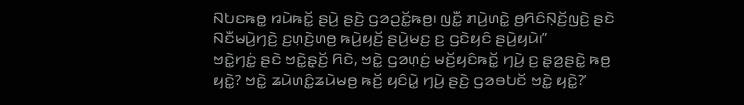ꤡꤝꤢꤒꤥ꤭ ꤙꤣꤧꤒꤢꤩ꤭ ꤔꤣꤧ꤬ ꤔꤢꤧ꤬ ꤞꤤꤑꤢꤩ꤭ꤒꤥ꤬꤯ ꤜꤢꤪ꤭ ꤊꤣꤧ꤬ꤛꤢꤧ꤭ ꤥ꤬ꤖꤢꤨꤡ꤫ꤢꤩ꤬ꤜꤢꤧ꤬ ꤔꤢꤧ ꤡꤢꤪꤗꤣꤧ꤬ꤚꤢꤧ꤬ ꤢ꤬ꤛ꤫ꤢꤧ꤬ꤛꤥ꤬ ꤒꤣꤧ꤬ꤟꤢꤩ꤬ ꤔꤣꤧ꤬ꤗꤢ꤬ ꤢ꤬ ꤞꤢꤧꤟꤢꤨ ꤔꤣꤧ꤬ꤟꤣꤧ꤯”
ꤠꤢꤧ꤭ꤚꤢꤦ꤭ ꤔꤢꤧ ꤠꤢꤧ꤭ꤔ꤫ꤢꤩ꤬ ꤖꤢꤧ, ꤠꤢꤧ꤭ ꤞꤤꤛ꤫ꤢꤦ꤬ ꤗꤢꤩ꤬ꤟꤢꤨꤒꤢꤩ꤭ ꤚꤣꤧ꤬ ꤢ꤬ ꤔ꤫ꤤ꤬ꤔꤢꤧ꤭ ꤒꤥ꤬ ꤟꤢꤧ꤭? ꤠꤢꤧ꤭ ꤘꤣꤧꤛꤢꤨ꤭ꤘꤣꤧꤗꤥ꤬ ꤒꤢꤩ꤬ ꤟꤢꤨꤣꤧ꤭ ꤚꤣꤧ꤬ ꤔꤢꤧ꤬ ꤞꤤꤋꤝꤢꤩ ꤠꤢꤧ꤭ ꤟꤢꤧ꤭?’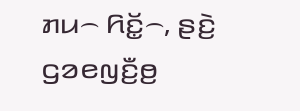ꤊꤣ꤮ ꤖꤢꤩ꤭꤮, ꤔꤢꤧ꤬ ꤞꤤꤕꤜꤢꤪ꤬ꤥ꤬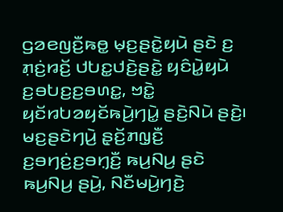ꤞꤤꤕꤜꤢꤪ꤬ꤒꤥ꤭ ꤗ꤫ꤢ꤬ꤔꤢꤧ꤭ꤟꤣꤧ ꤔꤢꤧ ꤢ꤬ ꤊ꤫ꤢꤦ꤬ꤙꤢꤩ꤬ ꤓꤝꤢ꤭ꤓꤢꤧ꤬ꤔꤢꤧ꤭ ꤟꤢꤨꤣꤧ꤭ꤟꤣꤧ ꤢ꤬ꤋꤝꤢ꤬ꤢ꤬ꤋꤛꤢ꤭, ꤠꤢꤧ꤭ ꤟꤢꤩꤙꤝꤤꤟꤢꤩꤒꤣꤧ꤬ꤚꤣꤧ꤭ ꤔꤢꤧ꤬ꤡꤣꤧ ꤔꤢꤧ꤬꤯
ꤗꤢ꤬ꤔꤢꤧꤚꤣꤧ꤬ ꤔ꤫ꤢꤩ꤬ꤊꤜ꤫ꤢꤪ꤬ ꤢ꤬ꤋꤚꤢꤦ꤬ꤢ꤬ꤋꤚ꤫ꤢꤪ꤬ ꤒꤣ꤬ꤡꤣ꤬ ꤔꤢꤧ ꤒꤣ꤬ꤡꤣ꤬ ꤔꤣꤧ꤬, ꤡꤢꤪꤗꤣꤧ꤬ꤚꤢꤧ꤬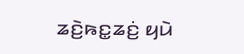ꤘꤢꤧ꤬ꤒꤢ꤭ꤘꤢꤦ꤬ ꤟꤣꤧ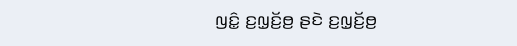ꤜꤢꤨ꤭ ꤢ꤬ꤜ꤫ꤢꤩ꤬ꤥ꤬ ꤔꤢꤧ ꤢ꤬ꤜ꤫ꤢꤩ꤬ꤥ꤬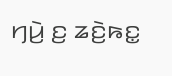ꤚꤣꤧ꤬ ꤢ꤬ ꤘꤢꤧ꤬ꤒꤢ꤭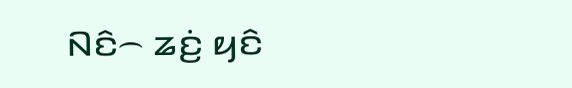ꤡꤢꤨ꤮ ꤘꤢꤦ꤬ ꤟꤢꤨ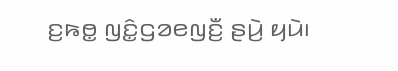ꤢ꤬ꤒꤥ꤭ ꤜꤢꤨ꤭ꤞꤤꤕꤜꤢꤪ꤬ ꤔꤣꤧ꤬ ꤟꤣꤧ꤯